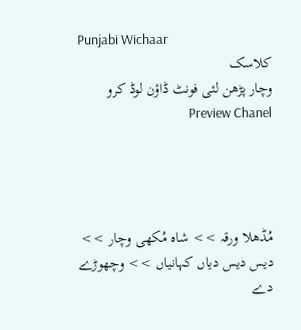Punjabi Wichaar
کلاسک
وچار پڑھن لئی فونٹ ڈاؤن لوڈ کرو Preview Chanel




مُڈھلا ورقہ >> شاہ مُکھی وچار >> دیس دیس دیاں کہانیاں >> وچھوڑے دے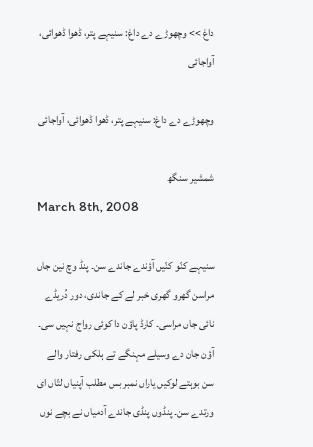داغ >> وچھوڑے دے داغ: سنیہے پتر، ڈھوا ڈھوائی، آواجائی

وچھوڑے دے داغ: سنیہے پتر، ڈھوا ڈھوائی، آواجائی

شمشیر سنگھ
March 8th, 2008

سنیہے کنّو کنّیں آؤندے جاندے سن۔ پنڈ وچ نین جاں مراسن گھرو گھری خبر لے کے جاندی، دور دُریڈے نائی جاں مراسی۔ کارڈ پاؤن دا کوئی رواج نہیں سی۔ آؤن جان دے وسیلے مہنگے تے ہلکی رفتار والے سن بوہتے لوکیں یاراں نمبر بس مطلب آپنیاں لتّاں ای ورتدے سن۔ پنڈوں پنڈی جاندے آدمیاں نے بچے نوں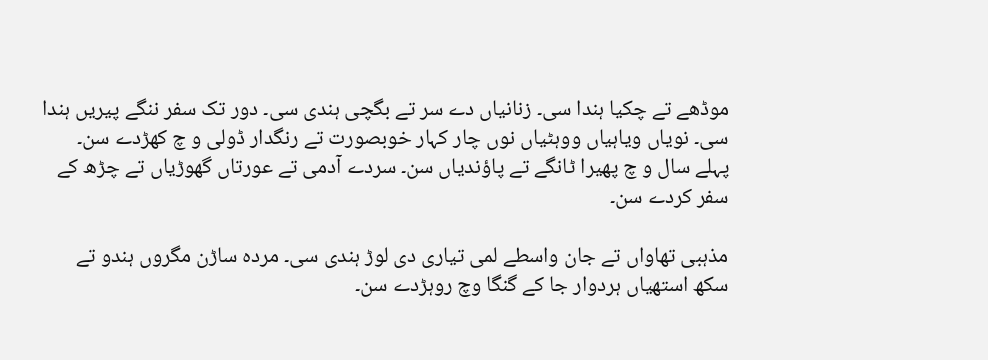موڈھے تے چکیا ہندا سی۔ زنانیاں دے سر تے بگچی ہندی سی۔ دور تک سفر ننگے پیریں ہندا سی۔ نویاں ویاہیاں ووہٹیاں نوں چار کہار خوبصورت تے رنگدار ڈولی و چ کھڑدے سن۔ پہلے سال و چ پھیرا ٹانگے تے پاؤندیاں سن۔ سردے آدمی تے عورتاں گھوڑیاں تے چڑھ کے سفر کردے سن۔

مذہبی تھاواں تے جان واسطے لمی تیاری دی لوڑ ہندی سی۔ مردہ ساڑن مگروں ہندو تے سکھ استھیاں ہردوار جا کے گنگا وچ روہڑدے سن۔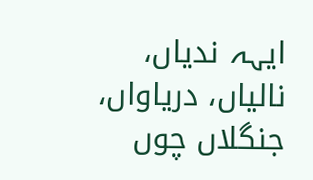ایہہ ندیاں، نالیاں، دریاواں، جنگلاں چوں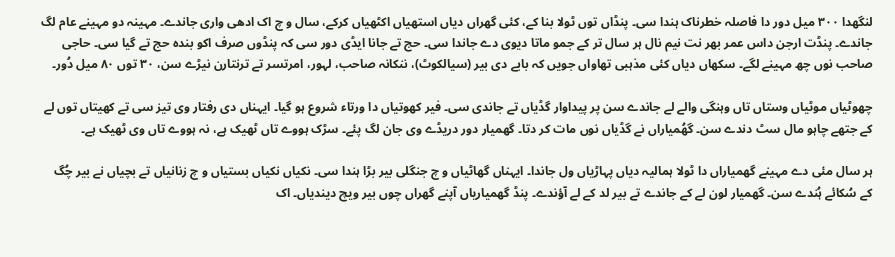لنگھدا ٣٠٠ میل دور دا فاصلہ خطرناک ہندا سی۔ پنڈاں توں ٹولا بنا کے، کئی گھراں دیاں استھیاں اکٹھیاں کرکے، سال و چ اک ادھی واری جاندے۔ مہینہ دو مہینے عام لگ جاندے۔ پنڈت ارجن داس عمر بھر نت نیم نال ہر سال تر کے جمو ماتا دیوی دے جاندا سی۔ حج تے جانا ایڈی دور سی کہ پنڈوں صرف اکو بندہ حج تے گیا سی۔ حاجی صاحب نوں چھ مہینے لگے۔ سکھاں دیاں کئی مذہبی تھاواں جویں کہ بابے دی بیر (سیالکوٹ)، ننکانہ صاحب، لہور، امرتسر تے ترنتارن نیڑے سن، ٣٠ توں ٨٠ میل دُور۔

چھوٹیاں موٹیاں وستاں تاں وہنگی والے لے جاندے سن پر پیداوار گڈیاں تے جاندی سی۔ فیر کھوتیاں دا ورتاء شروع ہو گیا۔ ایہناں دی رفتار وی تیز سی تے کھیتاں توں لے کے جتھے چاہو مال سٹ دندے سن۔ گھُمیاراں نے گڈیاں نوں مات کر دتا۔ گھمیار دور دریڈے وی جان لگ پئے۔ سڑک ہووے تاں ٹھیک ہے، نہ ہووے تاں وی ٹھیک ہے۔

ہر سال مئی دے مہینے گھمیاراں دا ٹولا ہمالیہ دیاں پہاڑیاں ول جاندا۔ ایہناں گھاٹیاں و چ جنگلی بیر بڑا ہندا سی۔ نکیاں نکیاں بستیاں و چ زنانیاں تے بچیاں نے بیر چُگ کے سُکائے ہُندے سن۔ گھمیار لون لے کے جاندے تے بیر لد کے لے آؤندے۔ پنڈ گھمیاریاں آپنے گھراں چوں بیر ویچ دیندیاں۔ اک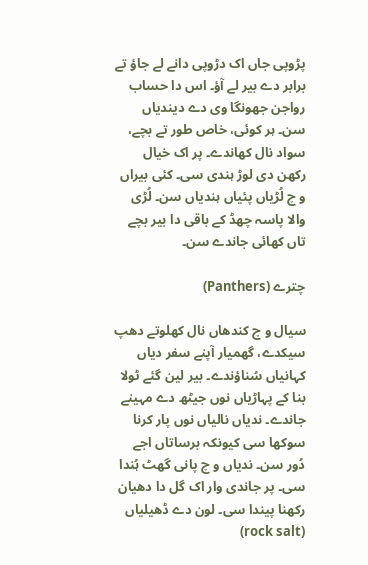پڑوپی جاں اک دڑوپی دانے لے جاؤ تے برابر دے بیر لے آؤ۔ اس دا حساب رواجن جھونگا وی دے دیندیاں سن۔ ہر کوئی، خاص طور تے بچے، سواد نال کھاندے۔ پر اک خیال رکھن دی لوڑ ہندی سی۔ کئی بیراں و چ لُڑیاں پئیاں ہندیاں سن۔ لُڑی والا پاسہ چھڈ کے باقی دا بیر بچے تاں کھائی جاندے سن۔

چترے (Panthers)

سیال و چ کندھاں نال کھلوتے دھپ سیکدے، گھمیار آپنے سفر دیاں کہانیاں سُناؤندے۔ بیر لین گئے ٹولا بنا کے پہاڑیاں نوں جیٹھ دے مہینے جاندے۔ ندیاں نالیاں نوں پار کرنا سوکھا سی کیونکہ برساتاں اجے دُور سن۔ ندیاں و چ پانی گھٹ ہُندا سی۔ پر جاندی وار اک گل دا دھیان رکھنا پیندا سی۔ لون دے ڈھیلیاں (rock salt)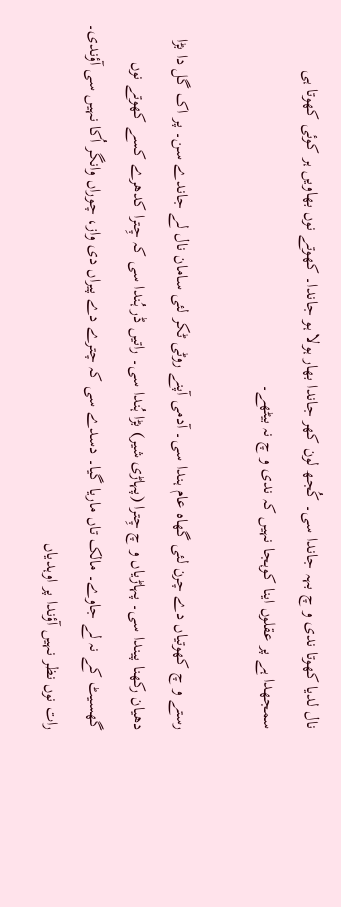نال لدیا کھوتا ندی و چ بہہ جاندا سی۔ کُجھ لون کھر جاندا بھار ہولا ہو جاندا۔ کھوتے نوں بھاویں ہر کوئی کھوتا ہی سمجھدا ہے پر عقلوں اینا کوہجا نہیں کہ ندی و چ نہ بیٹھے۔

رستے و چ کھوتیاں دے چرن لئی گھاہ عام ہندا سی۔ آدمی آپنے روٹی ٹکر لئی سامان نال لے جاندے سن۔ پر اک گل دا بڑا دھیان رکھنا پیندا سی۔ پہاڑیاں و چ چِترا (پہاڑی شیر) بڑا ہُندا سی۔ راتیں ڈر ہُندا سی کہ چِترا کدھرے کسے کھوتے نوں گھسیٹ کے نہ لے جاوے۔ مالک تاں ماریا گیا۔ دسدے سی کہ چترے دے پیراں دی واز، چوراں وانگر اُکا نہیں سی آؤندی۔ رات نوں نظر نہیں آؤندا پر اوہدیاں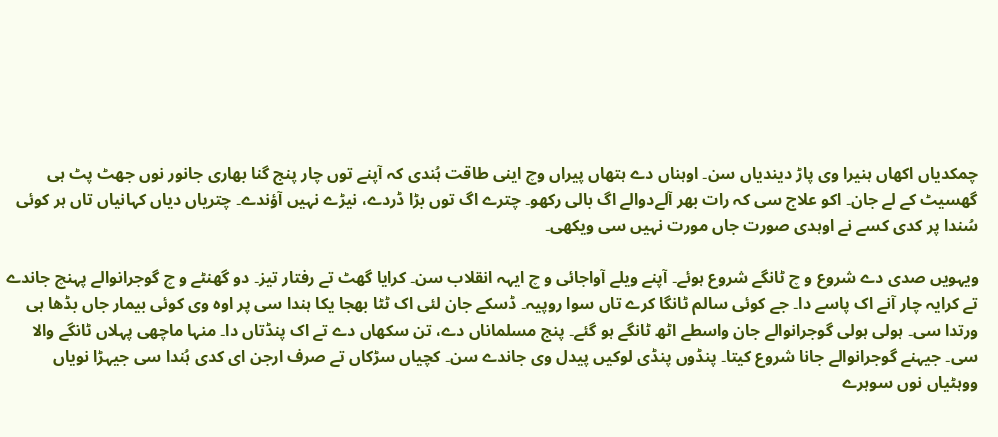چمکدیاں اکھاں ہنیرا وی پاڑ دیندیاں سن۔ اوہناں دے ہتھاں پیراں وچ اینی طاقت ہُندی کہ آپنے توں چار پنج گنا بھاری جانور نوں جھٹ پٹ ہی گھسیٹ کے لے جان۔ اکو علاج سی کہ رات بھر آلےدوالے اگ بالی رکھو۔ چترے اگ توں بڑا ڈردے، نیڑے نہیں آؤندے۔ چتریاں دیاں کہانیاں تاں ہر کوئی سُندا پر کدی کسے نے اوہدی صورت جاں مورت نہیں سی ویکھی۔

ویہویں صدی دے شروع و چ ٹانگے شروع ہوئے۔ آپنے ویلے آواجائی و چ ایہہ انقلاب سن۔ کرایا گھٹ تے رفتار تیز۔ دو گھنٹے و چ گوجرانوالے پہنچ جاندے تے کرایہ چار آنے اک پاسے دا۔ جے کوئی سالم ٹانگا کرے تاں سوا روپیہ۔ ڈسکے جان لئی اک ٹٹا بھجا یکا ہندا سی پر اوہ وی کوئی بیمار جاں بڈھا ہی ورتدا سی۔ ہولی ہولی گوجرانوالے جان واسطے اٹھ ٹانگے ہو گئے۔ پنج مسلماناں دے، تن سکھاں دے تے اک پنڈتاں دا۔ منہا ماچھی پہلاں ٹانگے والا سی۔ جیہنے گوجرانوالے جانا شروع کیتا۔ پنڈوں پنڈی لوکیں پیدل وی جاندے سن۔ کچیاں سڑکاں تے صرف ارجن ای کدی ہُندا سی جیہڑا نویاں ووہٹیاں نوں سوہرے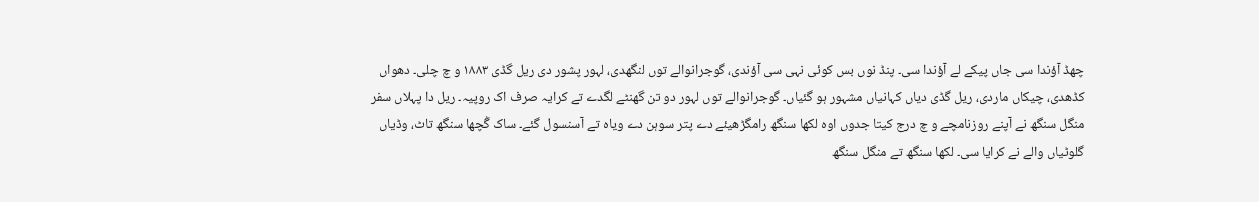چھڈ آؤندا سی جاں پیکے لے آؤندا سی۔ پنڈ نوں بس کوئی نہی سی آؤندی، گوجرانوالے توں لنگھدی، لہور پشور دی ریل گڈی ١٨٨٣ و چ چلی۔ دھواں کڈھدی، چیکاں ماردی، ریل گڈی دیاں کہانیاں مشہور ہو گئیاں۔ گوجرانوالے توں لہور دو تن گھنٹے لگدے تے کرایہ صرف اک روپیہ۔ ریل دا پہلاں سفر منگل سنگھ نے آپنے روزنامچے و چ درج کیتا جدوں اوہ لکھا سنگھ رامگڑھیئے دے پتر سوہن دے ویاہ تے آسنسول گئے۔ ساک گُچھا سنگھ تاٹ، وڈیاں گلوٹیاں والے نے کرایا سی۔ لکھا سنگھ تے منگل سنگھ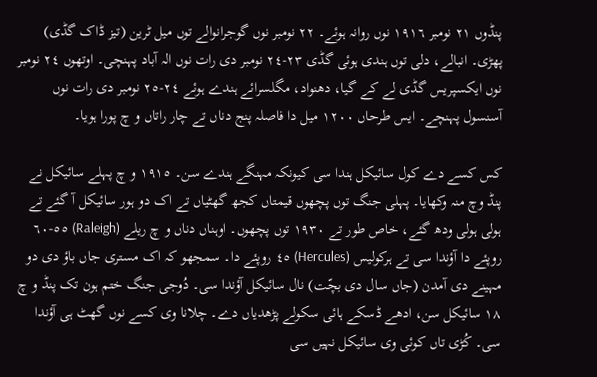پنڈوں ٢١ نومبر ١٩١٦ نوں روانہ ہوئے۔ ٢٢ نومبر نوں گوجرانوالے توں میل ٹرین (تیز ڈاک گڈی) پھڑی۔ انبالے، دلی توں ہندی ہوئی گڈی ٢٣-٢٤ نومبر دی رات نوں الہ آباد پہنچی۔ اوتھوں ٢٤ نومبر نوں ایکسپریس گڈی لے کے گیا، دھنواد، مگلسرائے ہندے ہوئے ٢٤-٢٥ نومبر دی رات نوں آسنسول پہنچے۔ ایس طرحاں ١٢٠٠ میل دا فاصلہ پنج دناں تے چار راتاں و چ پورا ہویا۔

کس کسے دے کول سائیکل ہندا سی کیونکہ مہنگے ہندے سن۔ ١٩١٥ و چ پہلے سائیکل نے پنڈ وچ منہ وکھایا۔ پہلی جنگ توں پچھوں قیمتاں کجھ گھٹیاں تے اک دو ہور سائیکل آ گئے تے ہولی ہولی ودھ گئے، خاص طور تے ١٩٣٠ توں پچھوں۔ اوہناں دناں و چ ریلے (Raleigh) ٥٥-٦٠ روپئے دا آؤندا سی تے ہرکولیس (Hercules) ٤٥ روپئے دا۔ سمجھو کہ اک مستری جاں باؤ دی دو مہینے دی آمدن (جاں سال دی بچّت) نال سائیکل آؤندا سی۔ دُوجی جنگ ختم ہون تک پنڈ و چ ١٨ سائیکل سن، ادھے ڈسکے ہائی سکولے پڑھدیاں دے۔ چلانا وی کسے نوں گھٹ ہی آؤندا سی۔ کُڑی تاں کوئی وی سائیکل نہیں سی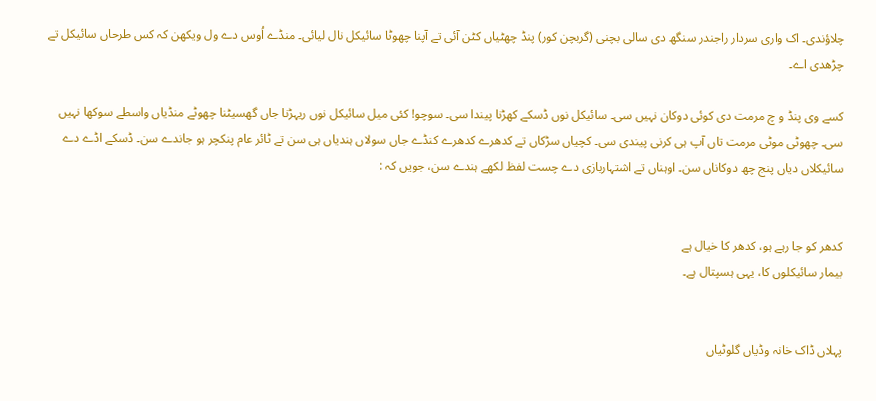چلاؤندی۔ اک واری سردار راجندر سنگھ دی سالی بچنی (گربچن کور) پنڈ چھٹیاں کٹن آئی تے آپنا چھوٹا سائیکل نال لیائی۔ منڈے اُوس دے ول ویکھن کہ کس طرحاں سائیکل تے چڑھدی اے۔

کسے وی پنڈ و چ مرمت دی کوئی دوکان نہیں سی۔ سائیکل نوں ڈسکے کھڑنا پیندا سی۔ سوچو! کئی میل سائیکل نوں ریہڑنا جاں گھسیٹنا چھوٹے منڈیاں واسطے سوکھا نہیں سی۔ چھوٹی موٹی مرمت تاں آپ ہی کرنی پیندی سی۔ کچیاں سڑکاں تے کدھرے کدھرے کنڈے جاں سولاں ہندیاں ہی سن تے ٹائر عام پنکچر ہو جاندے سن۔ ڈسکے اڈے دے سائیکلاں دیاں پنج چھ دوکاناں سن۔ اوہناں تے اشتہاربازی دے چست لفظ لکھے ہندے سن، جویں کہ :


کدھر کو جا رہے ہو، کدھر کا خیال ہے
بیمار سائیکلوں کا، یہی ہسپتال ہے۔


پہلاں ڈاک خانہ وڈیاں گلوٹیاں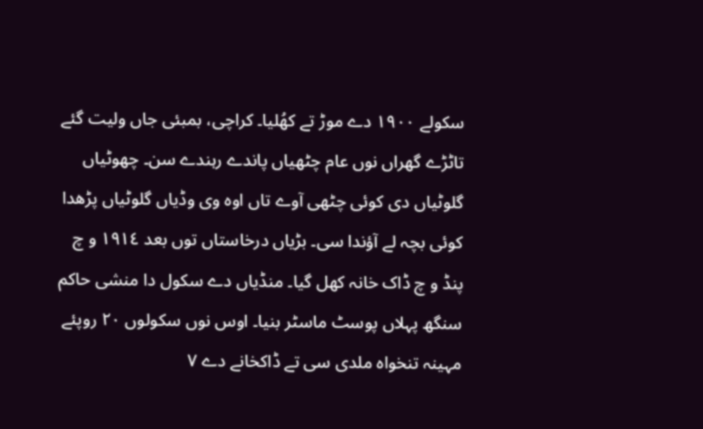سکولے ١٩٠٠ دے موڑ تے کھُلیا۔ کراچی، بمبئی جاں ولیت گئے تاٹڑے گھراں نوں عام چٹھیاں پاندے رہندے سن۔ چھوٹیاں گلوٹیاں دی کوئی چٹھی آوے تاں اوہ وی وڈیاں گلوٹیاں پڑھدا کوئی بچہ لے آؤندا سی۔ بڑیاں درخاستاں توں بعد ١٩١٤ و چ پنڈ و چ ڈاک خانہ کھل گیا۔ منڈیاں دے سکول دا منشی حاکم سنگھ پہلاں پوسٹ ماسٹر بنیا۔ اوس نوں سکولوں ٢٠ روپئے مہینہ تنخواہ ملدی سی تے ڈاکخانے دے ٧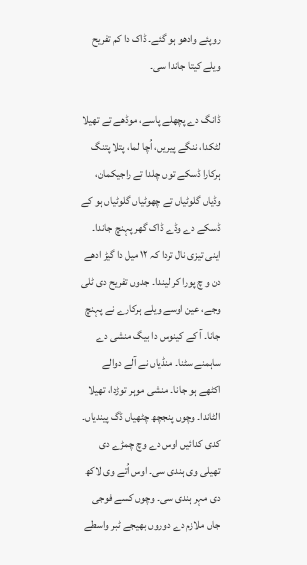روپئے وادھو ہو گئے۔ ڈاک دا کم تفریح ویلے کیتا جاندا سی۔

ڈانگ دے پچھلے پاسے، موڈھے تے تھیلا لٹکدا، ننگے پیریں، اُچا لما، پتلا پتنگ ہرکارا ڈسکے توں چلدا تے راجیکمان، وڈیاں گلوٹیاں تے چھوٹیاں گلوٹیاں ہو کے ڈسکے دے وڈے ڈاک گھر پہنچ جاندا۔ اینی تیزی نال تردا کہ ١٢ میل دا گیڑ ادھے دن و چ پورا کر لیندا۔ جدوں تفریح دی ٹلی وجے، عین اوسے ویلے ہرکارے نے پہنچ جانا۔ آ کے کینوس دا بیگ منشی دے ساہمنے سٹنا۔ منڈیاں نے آلے دوالے اکٹھے ہو جانا۔ منشی موہر توڑدا، تھیلا الٹاندا۔ وچوں پنجچھ چٹھیاں ڈگ پیندیاں۔ کدی کدائیں اوس دے وچ چمڑے دی تھیلی وی ہندی سی۔ اوس اُتے وی لاکھ دی مہر ہندی سی۔ وچوں کسے فوجی جاں ملازم دے دوروں بھیجے ٹبر واسطے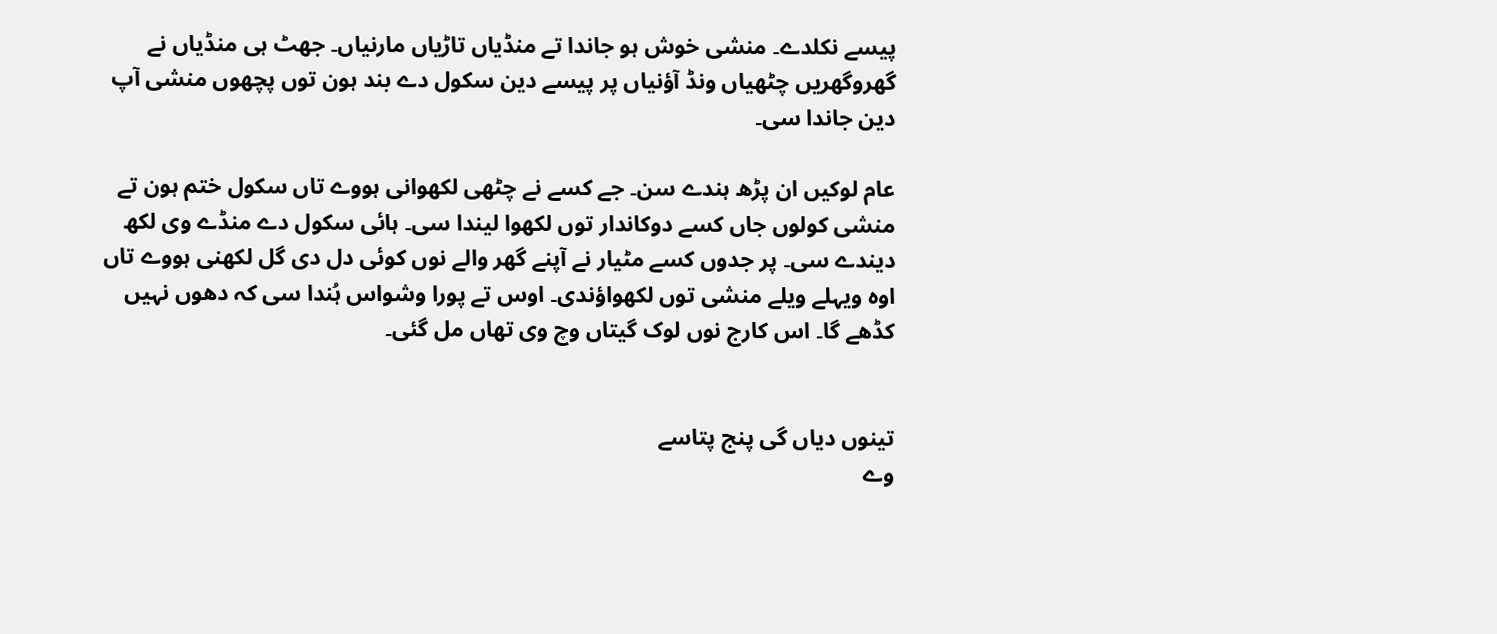پیسے نکلدے۔ منشی خوش ہو جاندا تے منڈیاں تاڑیاں مارنیاں۔ جھٹ ہی منڈیاں نے گھروگھریں چٹھیاں ونڈ آؤنیاں پر پیسے دین سکول دے بند ہون توں پچھوں منشی آپ دین جاندا سی۔

عام لوکیں ان پڑھ ہندے سن۔ جے کسے نے چٹھی لکھوانی ہووے تاں سکول ختم ہون تے منشی کولوں جاں کسے دوکاندار توں لکھوا لیندا سی۔ ہائی سکول دے منڈے وی لکھ دیندے سی۔ پر جدوں کسے مٹیار نے آپنے گھر والے نوں کوئی دل دی گل لکھنی ہووے تاں اوہ ویہلے ویلے منشی توں لکھواؤندی۔ اوس تے پورا وشواس ہُندا سی کہ دھوں نہیں کڈھے گا۔ اس کارج نوں لوک گیتاں وچ وی تھاں مل گئی۔


تینوں دیاں گی پنج پتاسے
وے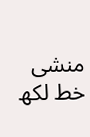منشی خط لکھ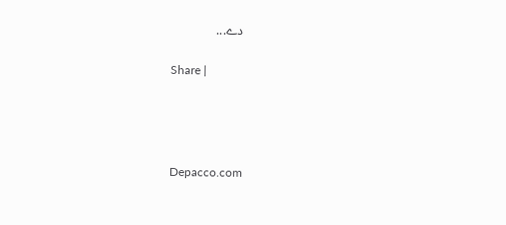دے...

Share |




Depacco.com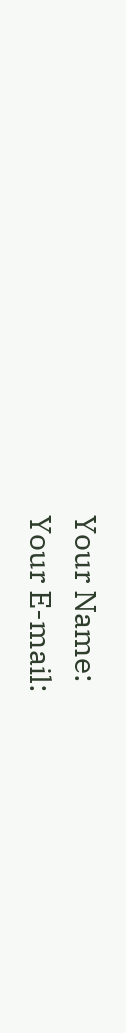Your Name:
Your E-mail: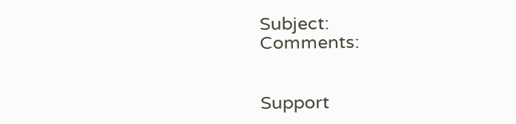Subject:
Comments:


Support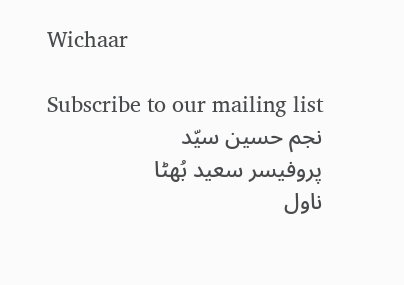Wichaar

Subscribe to our mailing list
نجم حسین سیّد
پروفیسر سعید بُھٹا
ناول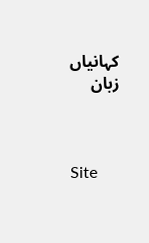کہانیاں
زبان



Site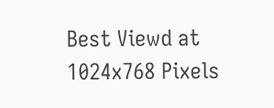Best Viewd at 1024x768 Pixels